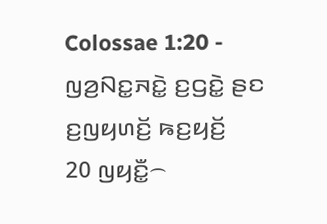Colossae 1:20 - ꤜꤤ꤬ꤡꤢ꤭ꤏꤢꤧ꤭ ꤢ꤬ꤞꤢꤧ꤭ ꤔꤢ ꤢ꤬ꤜꤟꤛꤢꤩ꤬ ꤒꤢ꤬ꤟꤢꤩ꤬
20 ꤜꤟꤢꤪ꤭꤮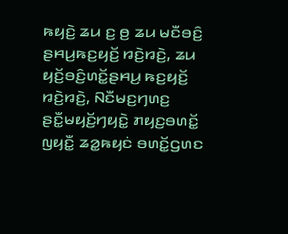ꤒꤟꤢꤧ꤬ ꤘꤣ ꤢ꤬ ꤥ꤬ ꤘꤣ ꤗꤢꤪꤋꤢꤨ꤬ ꤔꤌꤣ꤬ꤒꤢ꤬ꤟꤢꤩ꤬ ꤙꤢꤧ꤬ꤙꤢꤧ꤬, ꤘꤣ ꤟꤢꤩ꤬ꤋꤢꤨ꤬ꤛꤢꤩ꤭ꤔꤌꤣ꤬ ꤒꤢ꤬ꤟꤢꤩ꤬ ꤙꤢꤧ꤬ꤙꤢꤧ꤬, ꤡꤢꤪꤗꤢ꤬ꤚꤛꤢ꤬ ꤔꤢꤪ꤭ꤗꤟꤢꤩ꤬ꤚꤟꤢꤧ꤭ ꤊꤟꤢ꤬ꤋꤛꤢꤩ꤭ ꤜꤟꤢꤪ꤭ ꤘꤤ꤭ꤒꤟꤢꤦ ꤋꤛꤢꤩ꤭ꤞꤛꤢ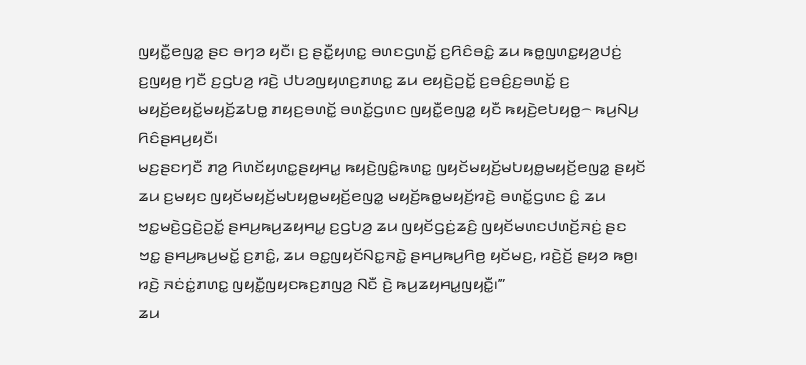ꤜꤟꤢꤪ꤭ꤕꤜꤤ꤭ ꤔꤢ ꤋꤚꤤ ꤟꤢꤪ꤯ ꤢ꤬ ꤔꤢꤪ꤭ꤟꤛꤢ꤭ ꤋꤛꤢꤞꤛꤢꤩ꤭ ꤢ꤬ꤖꤢꤨꤋꤢꤨ꤭ ꤘꤣ ꤒꤥ꤭ꤜꤛꤢ꤭ꤟꤤ꤬ꤓꤢꤦ꤬ ꤢ꤬ꤜꤟꤥ꤬ ꤚꤢꤪ ꤢ꤬ꤞꤝꤤ꤬ ꤙꤢꤧ꤬ ꤓꤝꤤꤜꤟꤛꤢ꤬ꤊꤛꤢ꤭ ꤘꤣ ꤕꤟꤢꤧ꤬ꤑꤢꤩ꤭ ꤢ꤬ꤋꤢꤨ꤬ꤢ꤬ꤋꤛꤢꤩ꤭ ꤢ꤬ ꤗꤟꤢꤩ꤬ꤕꤟꤢꤩ꤭ꤗꤟꤢꤩ꤬ꤘꤝꤥ꤭ ꤊꤟꤢ꤬ꤋꤛꤢꤩ꤭ ꤋꤛꤢꤩ꤭ꤞꤛꤢ ꤜꤟꤢꤪ꤭ꤕꤜꤤ꤭ ꤟꤢꤪ ꤒꤟꤢꤧ꤬ꤕꤝꤟꤥ꤭꤮ ꤒꤣ꤬ꤡꤣ꤬ ꤖꤢꤨꤔꤌꤣ꤬ꤟꤢꤪ꤯
ꤗꤢ꤬ꤔꤢꤚꤢꤪ ꤊꤤ꤬ ꤖꤛꤢꤩꤟꤛꤢ꤭ꤔꤟꤌꤣ꤭ ꤒꤟꤢꤧ꤬ꤜꤢꤨ꤭ꤒꤛꤢ꤭ ꤜꤟꤢꤩꤗꤟꤢꤩ꤬ꤗꤝꤟꤥ꤭ꤗꤟꤢꤩ꤬ꤕꤜꤤ꤭ ꤔꤟꤢꤩ ꤘꤣ ꤢ꤬ꤗꤟꤢ ꤜꤟꤢꤩꤗꤟꤢꤩ꤬ꤗꤝꤟꤥ꤭ꤗꤟꤢꤩ꤬ꤕꤜꤤ꤭ ꤗꤟꤢꤩ꤬ꤒꤥ꤭ꤗꤟꤢꤩ꤬ꤙꤢꤧ꤬ ꤋꤛꤢꤩ꤭ꤞꤛꤢ ꤢꤨ꤭ ꤘꤣ ꤠꤢ꤭ꤗꤢꤧ꤬ꤞꤢꤧ꤬ꤑꤢꤩ꤭ ꤔꤌꤣ꤬ꤒꤣ꤬ꤘꤟꤌꤣ꤭ ꤢ꤬ꤞꤝꤤ꤬ ꤘꤣ ꤜꤟꤢꤩꤞꤢꤦ꤬ꤘꤢꤨ꤬ ꤜꤟꤢꤩꤗꤛꤢꤓꤛꤢꤩ꤬ꤏꤢꤦ꤬ ꤔꤢ ꤠꤢ꤭ ꤔꤌꤣ꤬ꤒꤣ꤬ꤗꤢꤩ꤭ ꤢ꤬ꤊꤢꤨ꤭, ꤘꤣ ꤋꤢ꤭ꤜꤟꤢꤩꤡꤢ꤭ꤏꤢꤧ꤭ ꤔꤌꤣ꤬ꤒꤣ꤬ꤖꤥ꤬ ꤟꤢꤩꤗꤢ꤬, ꤙꤢꤧ꤬ꤢꤩ꤬ ꤔꤟꤤ ꤒꤥ꤬꤯ ꤙꤢꤧ꤬ ꤏꤢꤦꤢꤦ꤭ꤊꤛꤢ꤭ ꤜꤟꤢꤪ꤭ꤜꤟꤢꤒꤢ꤬ꤊꤜꤤ꤬ ꤡꤢꤪ ꤢꤧ꤬ ꤒꤣ꤬ꤘꤟꤌꤣ꤭ꤜꤟꤢꤪ꤭꤯’”
ꤘꤣ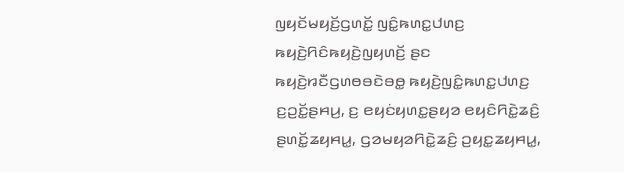ꤜꤟꤢꤩꤗꤟꤢꤩ꤬ꤞꤛꤢꤩ꤭ ꤜꤢꤨ꤭ꤒꤛꤢ꤭ꤓꤛꤢ꤬ ꤒꤟꤢꤧ꤬ꤖꤢꤨꤒꤟꤢꤧ꤬ꤜꤟꤛꤢꤩ꤬ ꤔꤢ ꤒꤟꤢꤧ꤬ꤙꤢꤪꤞꤛꤥꤋꤢꤧꤋꤥ꤭ ꤒꤟꤢꤧ꤬ꤜꤢꤨ꤭ꤒꤛꤢ꤭ꤓꤛꤢ꤬ ꤢ꤬ꤑꤢꤩ꤭ꤔꤌꤣ꤬, ꤢ꤬ ꤕꤟꤢꤦꤟꤛꤢ꤭ꤔꤟꤤ ꤕꤟꤢꤨꤖꤢꤧ꤭ꤘꤢꤨ꤬ ꤔꤛꤢꤩ꤭ꤘꤟꤌꤣ꤭, ꤞꤤꤗꤟꤤꤖꤢꤧ꤭ꤘꤢꤨ꤬ ꤑꤟꤢ꤭ꤘꤟꤌꤣ꤭,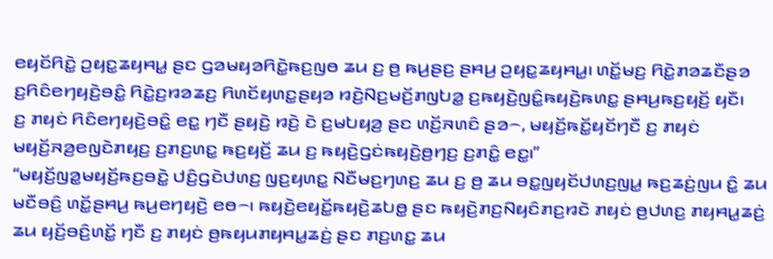ꤕꤟꤢꤩꤖꤢꤧ꤭ ꤑꤟꤢ꤭ꤘꤟꤌꤣ꤭ ꤔꤢ ꤞꤤꤗꤟꤤꤖꤢꤧ꤭ꤒꤢ꤬ꤜꤥ ꤘꤣ ꤢ꤬ ꤥ꤬ ꤒꤣ꤬ꤔꤢ꤬ ꤔꤌꤣ꤬ ꤑꤟꤢ꤭ꤘꤟꤌꤣ꤭꤯ ꤛꤢꤩ꤭ꤗꤢ꤬ ꤖꤢꤧ꤭ꤊꤤꤘꤢꤪꤔꤤ ꤢ꤬ꤖꤢꤨꤕꤚꤟꤢꤧ꤬ꤋꤢꤨ꤭ ꤖꤢꤧ꤭ꤢ꤬ꤙꤤꤘꤢ꤬ ꤖꤛꤢꤩꤟꤛꤢ꤭ꤔꤟꤤ ꤙꤢꤧ꤬ꤡꤢ꤬ꤗꤢꤩ꤬ꤊꤜꤝꤤ꤭ ꤢ꤬ꤒꤟꤢꤧ꤬ꤜꤢꤨ꤭ꤒꤟꤢꤧ꤬ꤒꤛꤢ꤭ ꤔꤌꤣ꤬ꤒꤢ꤬ꤟꤢꤩ꤬ ꤟꤢꤪ꤯
ꤢ꤬ ꤊꤟꤢꤦ ꤖꤢꤨꤕꤚꤟꤢꤧ꤬ꤋꤢꤨ꤭ ꤕꤢ꤭ ꤚꤢꤪ ꤔꤟꤢꤧ꤬ ꤙꤢꤧ꤬ ꤢꤧ ꤢ꤬ꤗꤝꤟꤤ꤬ ꤔꤢ ꤛꤢꤩ꤬ꤏꤛꤢꤨ ꤔꤤ꤮, ꤗꤟꤢꤩ꤬ꤒꤢꤩ꤭ꤟꤢꤩꤚꤢꤪ ꤢ꤬ ꤊꤟꤢꤦ ꤗꤟꤢꤩ꤬ꤏꤤ꤬ꤕꤜꤢꤧꤊꤟꤢ꤬ ꤢ꤬ꤊꤢ꤬ꤛꤢ꤭ ꤒꤢ꤬ꤟꤢꤩ꤬ ꤘꤣ ꤢ꤬ ꤒꤟꤢꤧ꤬ꤞꤢꤦꤒꤟꤢꤧ꤬ꤥ꤬ꤚꤢ꤬ ꤢ꤬ꤊꤢꤨ꤭ ꤕꤢ꤭꤯”
“ꤗꤟꤢꤩ꤬ꤜꤤ꤭ꤗꤟꤢꤩ꤬ꤒꤢ꤬ꤋꤢꤧ꤭ ꤓꤢꤨ꤬ꤞꤢꤧꤓꤛꤢ꤬ ꤜꤢ꤬ꤟꤛꤢ꤭ ꤡꤢꤪꤗꤢ꤬ꤚꤛꤢ꤬ ꤘꤣ ꤢ꤬ ꤥ꤬ ꤘꤣ ꤋꤢ꤭ꤜꤟꤢꤩꤓꤛꤢ꤬ꤜꤣ꤭ ꤒꤢ꤬ꤘꤢꤦ꤬ꤜꤣ ꤢꤨ꤭ ꤘꤣ ꤗꤢꤪꤋꤢꤨ꤬ ꤛꤢꤩ꤭ꤔꤌꤣ꤬ ꤒꤣ꤬ꤕꤚꤟꤢꤧ꤬ ꤕꤥ꤮꤯ ꤒꤟꤢꤧ꤬ꤕꤟꤢꤩ꤭ꤒꤟꤢꤧ꤬ꤘꤝꤥ꤭ ꤔꤢ ꤒꤟꤢꤧ꤬ꤊꤢ꤬ꤡꤟꤢꤨꤊꤢ꤬ꤙꤢꤧ ꤊꤟꤢꤦ ꤥ꤬ꤓꤛꤢ꤬ ꤊꤟꤌꤣ꤭ꤘꤢꤦ꤬ ꤘꤣ ꤟꤢꤩ꤬ꤋꤢꤨ꤬ꤛꤢꤩ꤭ ꤚꤢꤪ ꤢ꤬ ꤊꤟꤢꤦ ꤥ꤬ꤒꤟꤣꤊꤟꤌꤣ꤭ꤘꤢꤦ꤬ ꤔꤢ ꤊꤢ꤬ꤛꤢ꤭ ꤘꤣ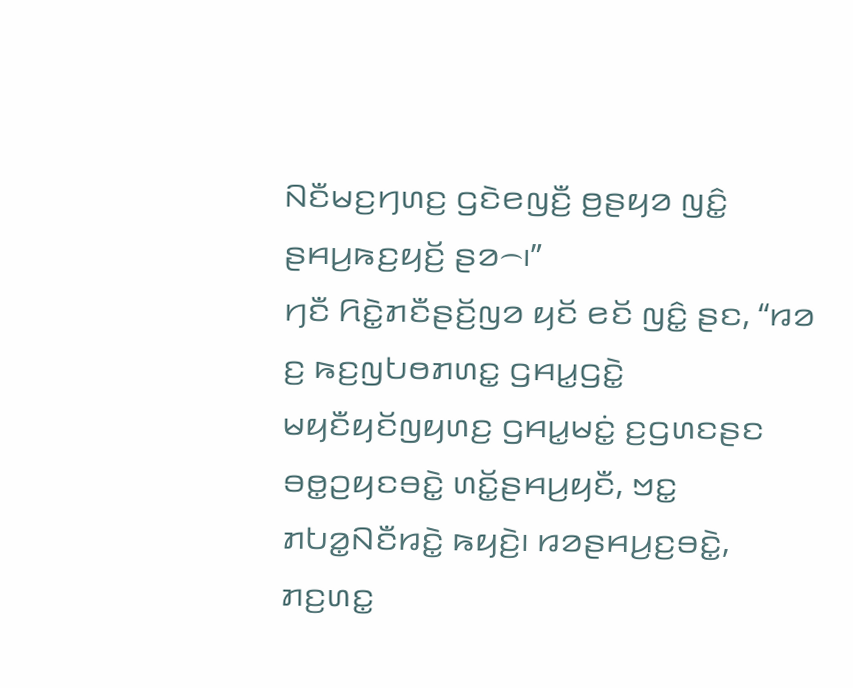ꤡꤢꤪꤗꤢ꤬ꤚꤛꤢ꤬ ꤞꤢꤧꤕꤜꤢꤪ꤬ ꤥ꤬ꤔꤟꤤ ꤜꤢꤨ꤭ ꤔꤌꤣ꤬ꤒꤢ꤬ꤟꤢꤩ꤬ ꤔꤤ꤮꤯”
ꤚꤢꤪ ꤖꤢꤧ꤭ꤊꤢꤪꤔꤢꤩ꤬ꤜꤤ ꤟꤢꤩ ꤕꤢꤩ ꤜꤢꤨ꤭ ꤔꤢ, “ꤙꤤ ꤢ꤬ ꤒꤢ꤬ꤜꤝꤥꤊꤛꤢ꤭ ꤞꤌꤣ꤭ꤞꤢꤧ꤭ ꤗꤟꤢꤪꤟꤢꤩꤜꤟꤛꤢ꤬ ꤞꤌꤣ꤭ꤗꤢꤦ꤭ ꤢ꤬ꤞꤛꤢꤔꤢ ꤋꤥ꤭ꤑꤟꤢꤋꤢꤧ꤭ ꤛꤢꤩ꤭ꤔꤌꤣ꤬ꤟꤢꤪ, ꤠꤢ꤭ ꤊꤝꤤ꤭ꤡꤢꤪꤙꤢꤧ꤭ ꤒꤟꤢꤧ꤬꤯ ꤙꤤꤔꤌꤣ꤬ꤢ꤬ꤋꤢꤧ꤭, ꤊꤢ꤬ꤛꤢ꤭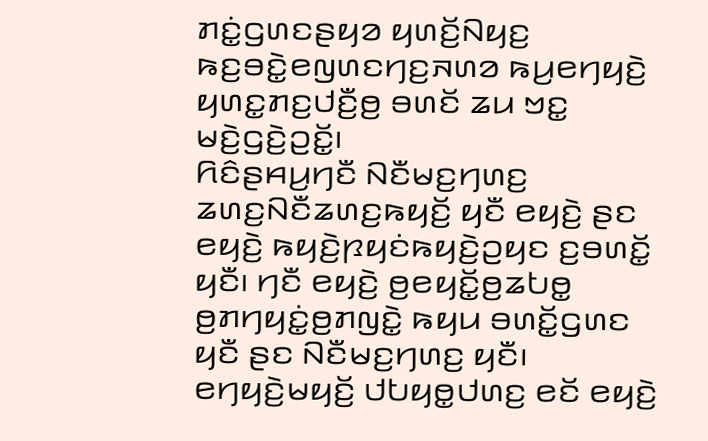ꤊꤢꤦ꤭ꤞꤛꤢꤔꤟꤤ ꤟꤛꤢꤩ꤬ꤡꤟꤢ꤬ ꤒꤢ꤬ꤋꤢꤧ꤭ꤕꤜꤛꤢꤚꤢ꤬ꤏꤛꤤ ꤒꤣ꤬ꤕꤚꤟꤢꤧ꤬ ꤟꤛꤢ꤭ꤊꤢ꤬ꤓꤢꤪ꤬ꤥ꤬ ꤋꤛꤢꤩ ꤘꤣ ꤠꤢ꤭ ꤗꤢꤧ꤬ꤞꤢꤧ꤬ꤑꤢꤩ꤭꤯
ꤖꤢꤨꤔꤌꤣ꤬ꤚꤢꤪ ꤡꤢꤪꤗꤢ꤬ꤚꤛꤢ꤬ ꤘꤛꤢ꤬ꤡꤢꤪꤘꤛꤢ꤬ꤒꤟꤢꤩ꤬ ꤟꤢꤪ ꤕꤟꤢꤧ꤬ ꤔꤢ ꤕꤟꤢꤧ꤬ ꤒꤟꤢꤧ꤬ꤐꤟꤢꤦꤒꤟꤢꤧ꤬ꤑꤟꤢ ꤢ꤬ꤋꤛꤢꤩ꤭ ꤟꤢꤪ꤯ ꤚꤢꤪ ꤕꤟꤢꤧ꤬ ꤥ꤬ꤕꤟꤢꤩ꤭ꤥ꤬ꤘꤝꤥ꤭ ꤥ꤬ꤊꤚꤟꤢꤦ꤭ꤥ꤬ꤊꤜꤢꤧ꤭ ꤒꤟꤣ ꤋꤛꤢꤩ꤭ꤞꤛꤢ ꤟꤢꤪ ꤔꤢ ꤡꤢꤪꤗꤢ꤬ꤚꤛꤢ꤬ ꤟꤢꤪ꤯ ꤕꤚꤟꤢꤧ꤬ꤗꤟꤢꤩ꤬ ꤓꤝꤟꤥ꤭ꤓꤛꤢ꤬ ꤕꤢꤩ ꤕꤟꤢꤧ꤬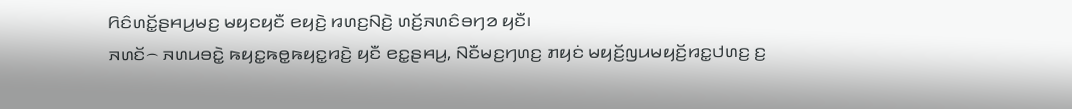ꤖꤢꤨꤛꤢꤩ꤭ꤔꤌꤣ꤬ꤗꤢ꤬ ꤗꤟꤢꤟꤢꤪ ꤕꤟꤢꤧ꤬ ꤙꤛꤢ꤬ꤡꤢꤧ꤬ ꤛꤢꤩ꤬ꤏꤛꤢꤨꤋꤚꤤ ꤟꤢꤪ꤯
ꤏꤛꤢꤩ꤮ ꤏꤛꤣꤋꤢꤧ꤭ ꤒꤟꤢ꤭ꤒꤥ꤭ꤒꤟꤢ꤭ꤙꤢꤧ꤬ ꤟꤢꤪ ꤕꤢ꤭ꤔꤌꤣ꤬, ꤡꤢꤪꤗꤢ꤬ꤚꤛꤢ꤬ ꤊꤟꤢꤦ ꤗꤟꤢꤩ꤬ꤜꤣꤗꤟꤢꤩ꤬ꤙꤢ꤭ꤓꤛꤢ꤬ ꤢ꤬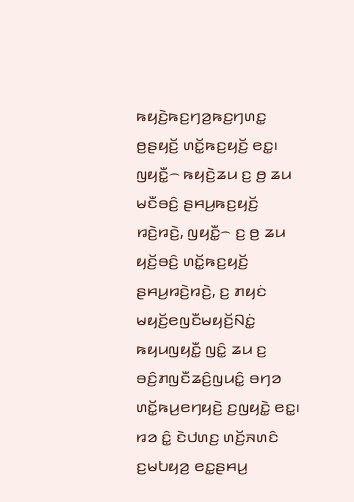ꤒꤟꤢꤧ꤬ꤒꤢ꤬ꤚꤤ꤬ꤒꤢ꤬ꤚꤛꤢ꤭ ꤥ꤬ꤔꤟꤢꤩ꤬ ꤛꤢꤩ꤭ꤒꤢ꤬ꤟꤢꤩ꤬ ꤕꤢ꤭꤯ ꤜꤟꤢꤪ꤭꤮ ꤒꤟꤢꤧ꤬ꤘꤣ ꤢ꤬ ꤥ꤬ ꤘꤣ ꤗꤢꤪꤋꤢꤨ꤬ ꤔꤌꤣ꤬ꤒꤢ꤬ꤟꤢꤩ꤬ ꤙꤢꤧ꤬ꤙꤢꤧ꤬, ꤜꤟꤢꤪ꤭꤮ ꤢ꤬ ꤥ꤬ ꤘꤣ ꤟꤢꤩ꤬ꤋꤢꤨ꤬ ꤛꤢꤩ꤭ꤒꤢ꤬ꤟꤢꤩ꤬ ꤔꤌꤣ꤬ꤙꤢꤧ꤬ꤙꤢꤧ꤬, ꤢ꤬ ꤊꤟꤢꤦ ꤗꤟꤢꤩ꤬ꤕꤜꤢꤪꤗꤟꤢꤩ꤬ꤡꤢꤦ꤭ ꤒꤟꤣꤜꤟꤢꤪ꤭ ꤜꤢꤨ꤭ ꤘꤣ ꤢ꤬ ꤋꤢꤨ꤬ꤊꤜꤢꤪꤘꤢꤨ꤬ꤜꤣꤢꤨ꤭ ꤋꤚꤤ ꤛꤢꤩ꤭ꤒꤣ꤬ꤕꤚꤟꤢꤧ꤬ ꤢ꤬ꤜꤟꤢꤧ꤭ ꤕꤢ꤭꤯
ꤙꤤ ꤢꤨ꤭ ꤢꤧꤓꤛꤢ꤬ ꤛꤢꤩ꤬ꤏꤛꤢꤨ ꤢ꤬ꤗꤝꤟꤤ꤬ ꤕꤢ꤭ꤔꤌꤣ꤬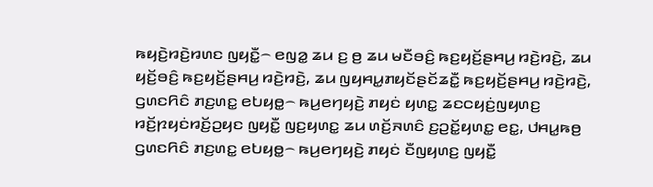ꤒꤟꤢꤧ꤬ꤙꤢꤧ꤬ꤙꤛꤢ ꤜꤟꤢꤪ꤭꤮ ꤕꤜꤤ꤭ ꤘꤣ ꤢ꤬ ꤥ꤬ ꤘꤣ ꤗꤢꤪꤋꤢꤨ꤬ ꤒꤢ꤬ꤟꤢꤩ꤬ꤔꤌꤣ꤬ ꤙꤢꤧ꤬ꤙꤢꤧ꤬, ꤘꤣ ꤟꤢꤩ꤬ꤋꤢꤨ꤬ ꤒꤢ꤬ꤟꤢꤩ꤬ꤔꤌꤣ꤬ ꤙꤢꤧ꤬ꤙꤢꤧ꤬, ꤘꤣ ꤜꤟꤌꤣ꤭ꤊꤟꤢꤩꤔꤢꤩꤘꤢꤪ꤭ ꤒꤢ꤬ꤟꤢꤩ꤬ꤔꤌꤣ꤬ ꤙꤢꤧ꤬ꤙꤢꤧ꤬, ꤞꤛꤢꤖꤢꤨ ꤊꤢ꤬ꤛꤢ꤭ ꤕꤝꤟꤥ꤭꤮ ꤒꤣ꤬ꤕꤚꤟꤢꤧ꤬ ꤊꤟꤢꤦ ꤟꤛꤢ꤭ ꤘꤢꤍꤟꤢꤦ꤬ꤜꤟꤛꤢ꤬ ꤙꤢꤩ꤬ꤐꤟꤢꤦꤙꤢꤩ꤬ꤑꤟꤢ ꤜꤟꤢꤪ꤭ ꤜꤢ꤬ꤟꤛꤢ꤭ ꤘꤣ ꤛꤢꤩ꤬ꤏꤛꤢꤨ ꤢ꤬ꤑꤢꤩ꤭ꤟꤛꤢ꤭ ꤕꤢ꤭, ꤓꤌꤣ꤭ꤒꤥ꤬ ꤞꤛꤢꤖꤢꤨ ꤊꤢ꤬ꤛꤢ꤭ ꤕꤝꤟꤥ꤭꤮ ꤒꤣ꤬ꤕꤚꤟꤢꤧ꤬ ꤊꤟꤢꤦ ꤢꤪꤜꤟꤛꤢ꤬ ꤜꤟꤢꤪ꤭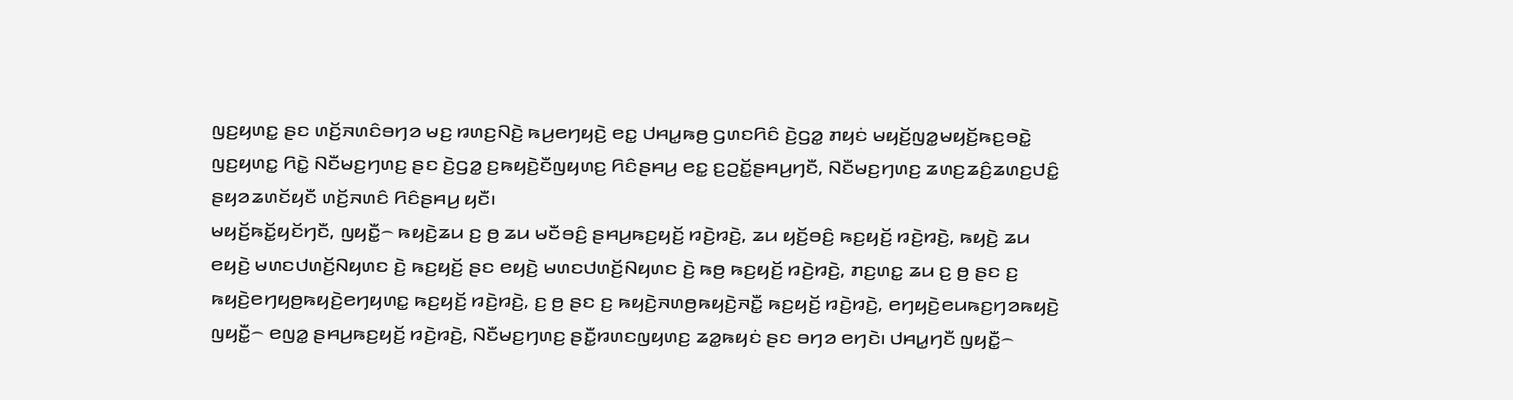ꤜꤢ꤬ꤟꤛꤢ꤭ ꤔꤢ ꤛꤢꤩ꤬ꤏꤛꤢꤨꤋꤚꤤ ꤗꤢ꤬ ꤙꤛꤢ꤬ꤡꤢꤧ꤬ ꤒꤣ꤬ꤕꤚꤟꤢꤧ꤬ ꤕꤢ꤭ ꤓꤌꤣ꤭ꤒꤥ꤬ ꤞꤛꤢꤖꤢꤨ ꤢꤧ꤬ꤞꤤ꤭ ꤊꤟꤢꤦ ꤗꤟꤢꤩ꤬ꤜꤤ꤭ꤗꤟꤢꤩ꤬ꤒꤢ꤬ꤋꤢꤧ꤭ ꤜꤢ꤬ꤟꤛꤢ꤭ ꤖꤢꤧ꤭ ꤡꤢꤪꤗꤢ꤬ꤚꤛꤢ꤬ ꤔꤢ ꤢꤧ꤬ꤞꤤ꤭ ꤢ꤬ꤒꤟꤢꤧ꤬ꤢꤪꤜꤟꤛꤢ꤬ ꤖꤢꤨꤔꤌꤣ꤬ ꤕꤢ꤭ ꤢ꤬ꤑꤢꤩ꤭ꤔꤌꤣ꤬ꤚꤢꤪ, ꤡꤢꤪꤗꤢ꤬ꤚꤛꤢ꤬ ꤘꤛꤢ꤬ꤘꤢꤨ꤬ꤘꤛꤢ꤬ꤓꤢꤨ꤭ ꤔꤟꤤꤘꤛꤢꤩꤟꤢꤪ ꤛꤢꤩ꤬ꤏꤛꤢꤨ ꤖꤢꤨꤔꤌꤣ꤬ ꤟꤢꤪ꤯
ꤗꤟꤢꤩ꤬ꤒꤢꤩ꤭ꤟꤢꤩꤚꤢꤪ, ꤜꤟꤢꤪ꤭꤮ ꤒꤟꤢꤧ꤬ꤘꤣ ꤢ꤬ ꤥ꤬ ꤘꤣ ꤗꤢꤪꤋꤢꤨ꤬ ꤔꤌꤣ꤬ꤒꤢ꤬ꤟꤢꤩ꤬ ꤙꤢꤧ꤬ꤙꤢꤧ꤬, ꤘꤣ ꤟꤢꤩ꤬ꤋꤢꤨ꤬ ꤒꤢ꤬ꤟꤢꤩ꤬ ꤙꤢꤧ꤬ꤙꤢꤧ꤬, ꤒꤟꤢꤧ꤬ ꤘꤣ ꤕꤟꤢꤧ꤬ ꤗꤛꤢꤓꤛꤢꤩ꤬ꤡꤟꤛꤢ ꤢꤧ꤬ ꤒꤢ꤬ꤟꤢꤩ꤬ ꤔꤢ ꤕꤟꤢꤧ꤬ ꤗꤛꤢꤓꤛꤢꤩ꤬ꤡꤟꤛꤢ ꤢꤧ꤬ ꤒꤥ꤬ ꤒꤢ꤬ꤟꤢꤩ꤬ ꤙꤢꤧ꤬ꤙꤢꤧ꤬, ꤊꤢ꤬ꤛꤢ꤭ ꤘꤣ ꤢ꤬ ꤥ꤬ ꤔꤢ ꤢ꤬ ꤒꤟꤢꤧ꤬ꤕꤚꤟꤥ꤬ꤒꤟꤢꤧ꤬ꤕꤚꤟꤛꤢ꤭ ꤒꤢ꤬ꤟꤢꤩ꤬ ꤙꤢꤧ꤬ꤙꤢꤧ꤬, ꤢ꤬ ꤥ꤬ ꤔꤢ ꤢ꤬ ꤒꤟꤢꤧ꤬ꤏꤛꤥ꤬ꤒꤟꤢꤧ꤬ꤏꤢꤪ꤭ ꤒꤢ꤬ꤟꤢꤩ꤬ ꤙꤢꤧ꤬ꤙꤢꤧ꤬, ꤕꤚꤟꤢꤧ꤬ꤕꤣꤒꤢ꤬ꤚꤤꤒꤟꤢꤧ꤬ ꤜꤟꤢꤪ꤭꤮ ꤕꤜꤤ꤭ ꤔꤌꤣ꤬ꤒꤢ꤬ꤟꤢꤩ꤬ ꤙꤢꤧ꤬ꤙꤢꤧ꤬, ꤡꤢꤪꤗꤢ꤬ꤚꤛꤢ꤬ ꤔꤢꤪ꤭ꤙꤛꤢꤜꤟꤛꤢ꤬ ꤘꤤ꤭ꤒꤟꤢꤦ ꤔꤢ ꤋꤚꤤ ꤕꤚꤢꤧ꤯ ꤓꤌꤣ꤭ꤚꤢꤪ ꤜꤟꤢꤪ꤭꤮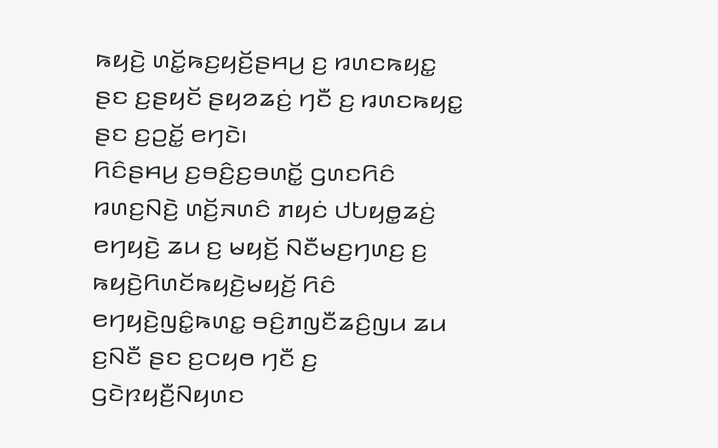ꤒꤟꤢꤧ꤬ ꤛꤢꤩ꤭ꤒꤢ꤬ꤟꤢꤩ꤬ꤔꤌꤣ꤬ ꤢ꤬ ꤙꤛꤢꤒꤟꤢ꤭ ꤔꤢ ꤢ꤬ꤔꤟꤢꤩ ꤔꤟꤤꤘꤢꤦ꤬ ꤚꤢꤪ ꤢ꤬ ꤙꤛꤢꤒꤟꤢ꤭ ꤔꤢ ꤢ꤬ꤑꤢꤩ꤭ ꤕꤚꤢꤧ꤯
ꤖꤢꤨꤔꤌꤣ꤬ ꤢ꤬ꤋꤢꤨ꤬ꤢ꤬ꤋꤛꤢꤩ꤭ ꤞꤛꤢꤖꤢꤨ ꤙꤛꤢ꤬ꤡꤢꤧ꤬ ꤛꤢꤩ꤬ꤏꤛꤢꤨ ꤊꤟꤢꤦ ꤓꤝꤟꤥ꤭ꤘꤢꤦ꤬ ꤕꤚꤟꤢꤧ꤬ ꤘꤣ ꤢ꤬ ꤗꤟꤢꤩ꤬ ꤡꤢꤪꤗꤢ꤬ꤚꤛꤢ꤬ ꤢ꤬ ꤒꤟꤢꤧ꤬ꤖꤛꤢꤩꤒꤟꤢꤧ꤬ꤗꤟꤢꤩ꤬ ꤖꤢꤨ ꤕꤚꤟꤢꤧ꤬ꤜꤢꤨ꤭ꤒꤛꤢ꤭ ꤋꤢꤨ꤬ꤊꤜꤢꤪꤘꤢꤨ꤬ꤜꤣ ꤘꤣ ꤢ꤬ꤡꤢꤪ ꤔꤢ ꤢ꤬ꤍꤟꤥ ꤚꤢꤪ ꤢ꤬ ꤞꤢꤧꤐꤟꤢꤪ꤬ꤡꤟꤛꤢ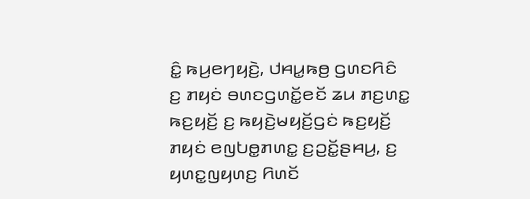ꤢꤨ꤭ ꤒꤣ꤬ꤕꤚꤟꤢꤧ꤬, ꤓꤌꤣ꤭ꤒꤥ꤬ ꤞꤛꤢꤖꤢꤨ ꤢ꤬ ꤊꤟꤢꤦ ꤋꤛꤢꤞꤛꤢꤩ꤭ꤕꤢꤩ ꤘꤣ ꤊꤢ꤬ꤛꤢ꤭ ꤒꤢ꤬ꤟꤢꤩ꤬ ꤢ꤬ ꤒꤟꤢꤧ꤬ꤗꤟꤢꤩ꤬ꤞꤢꤦ ꤒꤢ꤬ꤟꤢꤩ꤬ ꤊꤟꤢꤦ ꤕꤜꤝꤥ꤭ꤊꤛꤢ꤭ ꤢ꤬ꤑꤢꤩ꤭ꤔꤌꤣ꤬, ꤢ꤬ ꤟꤛꤢ꤭ꤜꤟꤛꤢ꤬ ꤖꤛꤢꤩ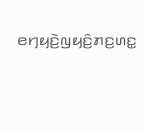ꤕꤚꤟꤢꤧ꤬ꤜꤟꤢꤨ꤬ꤊꤢ꤬ꤛꤢ꤭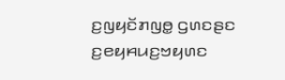ꤢ꤬ꤜꤟꤢꤩꤊꤜꤥ꤭ ꤞꤛꤢꤔꤢ ꤢ꤬ꤕꤟꤌꤣꤢ꤬ꤠꤟꤛꤢ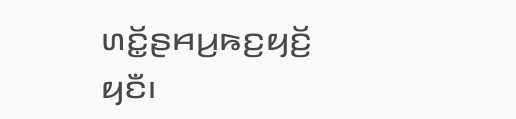ꤛꤢꤩ꤭ꤔꤌꤣ꤬ꤒꤢ꤬ꤟꤢꤩ꤬ ꤟꤢꤪ꤯